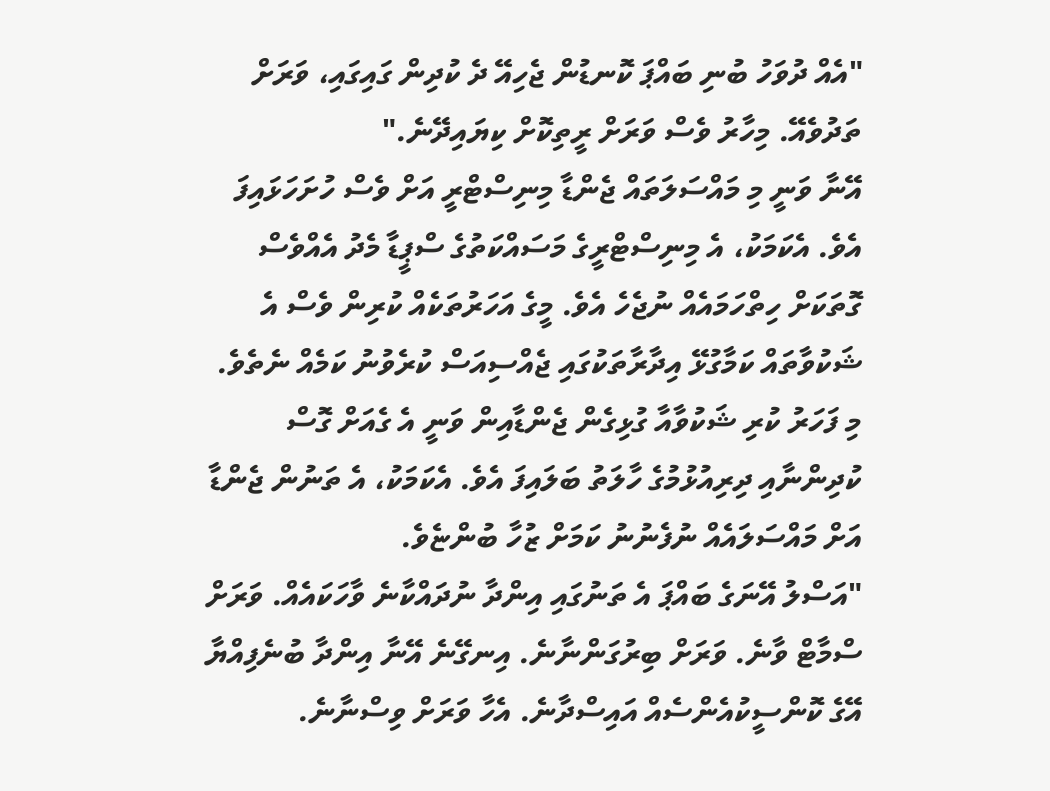"އެއް ދުވަހު ބުނި ބައްޕަ ކޮނޑުން ޖެހިއޭ ދެ ކުދިން ގައިގައި، ވަރަށް ތަދުވެއޭ. މިހާރު ވެސް ވަރަށް ރީތިކޮށް ކިޔައިދޭނެ."
އޭނާ ވަނީ މި މައްސަލަތައް ޖެންޑާ މިނިސްޓްރީ އަށް ވެސް ހުށަހަޅައިފަ އެވެ. އެކަމަކު، އެ މިނިސްޓްރީގެ މަސައްކަތުގެ ސްޕީޑާ މެދު އެއްވެސް ގޮތަކަށް ހިތްހަމައެއް ނުޖެހެ އެވެ. މީގެ އަހަރުތަކެއް ކުރިން ވެސް އެ ޝަކުވާތައް ކަމާގުޅޭ އިދާރާތަކުގައި ޖެއްސިއަސް ކުރެވުނު ކަމެއް ނެތެވެ.
މި ފަހަރު ކުރި ޝަކުވާއާ ގުޅިގެން ޖެންޑާއިން ވަނީ އެ ގެއަށް ގޮސް ކުދިންނާއި ދިރިއުޅުމުގެ ހާލަތު ބަލައިފަ އެވެ. އެކަމަކު، އެ ތަނުން ޖެންޑާ އަށް މައްސަލައެއް ނުފެނުނު ކަމަށް ޒުހާ ބުންޏެވެ.
"އަސްލު އޭނަގެ ބައްޕަ އެ ތަނުގައި އިންދާ ނުދައްކާނެ ވާހަކައެއް. ވަރަށް ސްމާޓް ވާނެ. ވަރަށް ބިރުގަންނާނެ. އިނގޭނެ އޭނާ އިންދާ ބުނެފިއްޔާ އޭގެ ކޮންސީކުއެންސެއް އައިސްދާނެ. އެހާ ވަރަށް ވިސްނާނެ.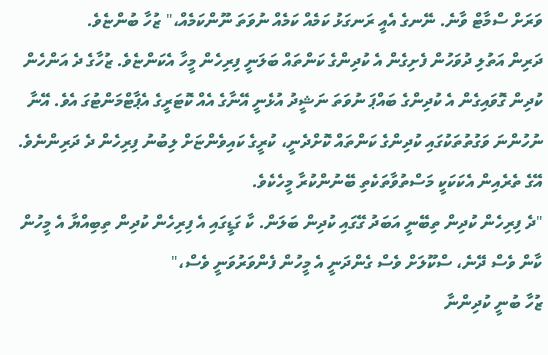ވަރަށް ސްމާޓް ވާނެ. ނޭނގެ އެއީ ރަނގަޅު ކަމެއް ކަމެއް ނުވަތަ ނޫންކަމެއް،" ޒުހާ ބުންޏެވެ.
ދަރިން އަތުލި ދުވަހުން ފެށިގެން އެ ކުދިންގެ ކަންތައް ބަލަނީ ފިރިހެން މީހާ އެކަންޏެވެ. ޒުހާގެ ދެ އަންހެން ކުދިން ގޮވައިގެން އެ ކުދިންގެ ބައްޕަ ނުވަތަ ނަޝީދު އުޅެނީ އޭނާގެ އެއް ކޮޓަރީގެ އެޕާޓްމަންޓުގަ އެވެ. އޭނާ ނުހުންނަ ވަގުތުތަކުގައި ކުދިންގެ ކަންތައް ކޮށްދެނީ، ކުރީގެ ކައިވެންޏަށް ލިބުނު ފިރިހެން ދެ ދަރިންނެވެ. އޭގެ ތެރެއިން އެކަކަކީ މަސްތުވާތަކެތި ބޭނުންކުރާ މީހެކެވެ.
"ދެ ފިރިހެން ކުދިން ތިބޭނީ އަބަދު ގޭގައި ކުދިން ބަލަން. ކާ ގަޑީގައި އެ ފިރިހެން ކުދިން ތިބިއްޔާ އެ މީހުން ކާން ވެސް ދޭނެ، ސްކޫލަށް ވެސް ގެންދަނީ އެ މީހުން ފެންވަރުވަނީ ވެސް،"
ޒުހާ ބުނީ ކުދިންނާ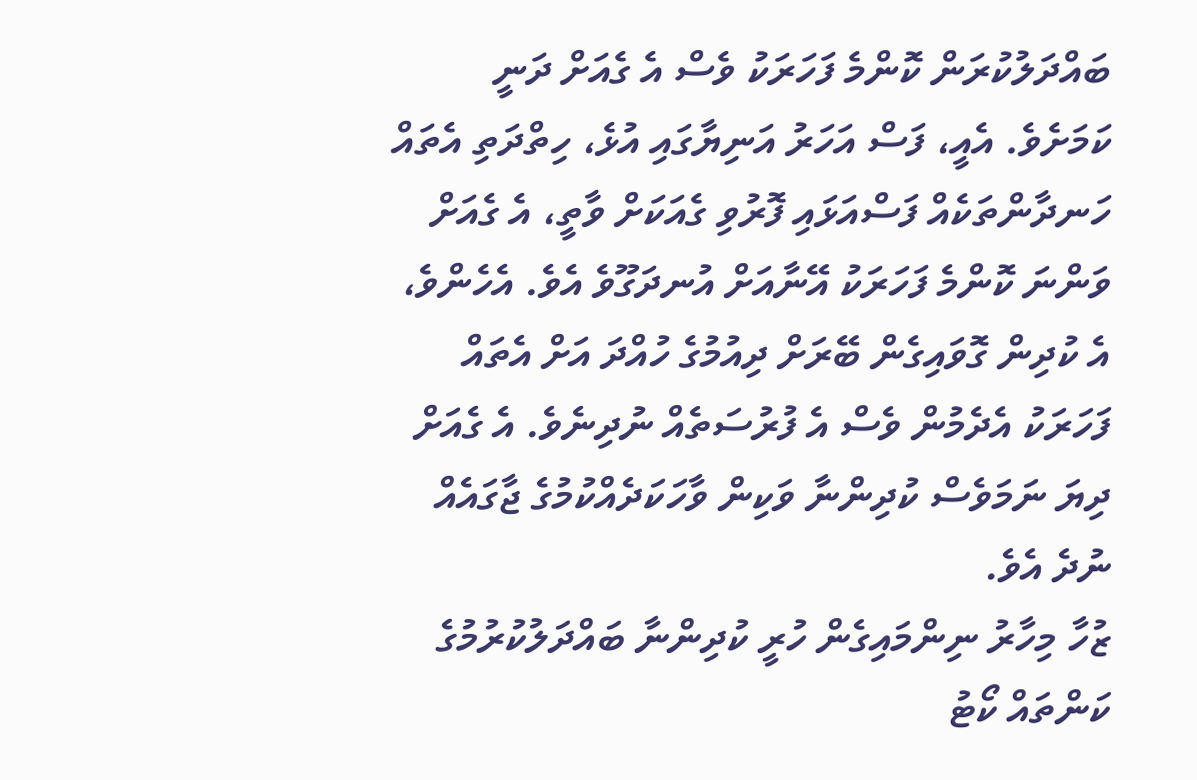ބައްދަލުކުރަން ކޮންމެ ފަހަރަކު ވެސް އެ ގެއަށް ދަނީ ކަމަށެވެ. އެއީ، ފަސް އަހަރު އަނިޔާގައި އުޅެ، ހިތްދަތި އެތައް ހަނދާންތަކެއް ފަސްއަޅައި ފޮރުވި ގެއަކަށް ވާތީ، އެ ގެއަށް ވަންނަ ކޮންމެ ފަހަރަކު އޭނާއަށް އުނދަގޫވެ އެވެ. އެހެންވެ، އެ ކުދިން ގޮވައިގެން ބޭރަށް ދިއުމުގެ ހުއްދަ އަށް އެތައް ފަހަރަކު އެދެމުން ވެސް އެ ފުރުސަތެއް ނުދިނެވެ. އެ ގެއަށް ދިޔަ ނަމަވެސް ކުދިންނާ ވަކިން ވާހަކަދެއްކުމުގެ ޖާގައެއް ނުދެ އެވެ.
ޒުހާ މިހާރު ނިންމައިގެން ހުރީ ކުދިންނާ ބައްދަލުކުރުމުގެ ކަންތައް ކޯޓު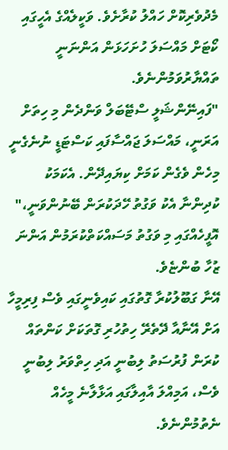މެދުވެރިކޮށް ހައްލު ކުރާށެވެ. ވަކީލެއްގެ އެހީގައި ކޯޓަށް މައްސަލަ ހުށަހަޅަން އަންނަނީ ތައްޔާރުވަމުންނެވެ.
"ފައިނޭންޝަލީ ސްޓޭބަލް ވަންދެން މި ހިތަށް އަރަނީ، މައްސަލަ ޖައްސާފައި ކަސްޓަޑީ ނުނެގެނީ މިހެން ވެގެން ކަމަށް ކިޔައިދޭން. އެކަމަކު ކުދިންނާ އެކު ވަގުތު ހޭދަކުރަން ބޭނުންވަނީ،" އޮފީހެއްގައި މި ވަގުތު މަސައްކަތްކުރަމުން އަންނަ ޒުހާ ބުންޏެވެ.
އޭނާ ގަބޫލުކުރާ ގޮތުގައި ކައިވެނީގައި ވެސް ފިރިމީހާ އަށް އޭނާއާ ދޭތެރޭ ހިތުހުރި ގޮތަކަށް ކަންތައް ކުރަން ފުރުސަތު ލިބުނީ އަދި ހިތްވަރު ލިބުނީ ވެސް، އަމިއްލަ އާއިލާގައި އަޅާލާނެ މީހެއް ނެތުމުންނެވެ.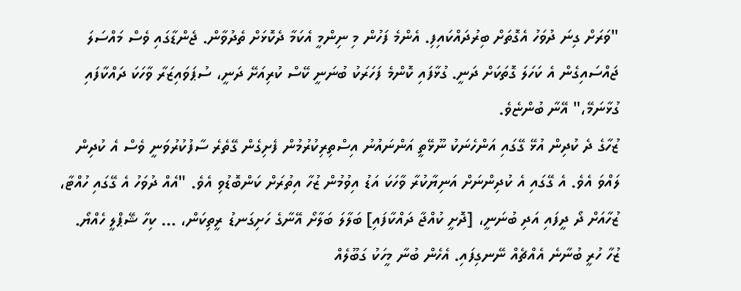"ވަރަށް ގިނަ ދުވަހު އެގޮތަށް ބިރުދައްކައިފި. އެންމެ ފަހުން މި ނިންމީ އެކަމާ ދެކޮޅަށް ތެދުވާން. ޖެންޑާގައި ވެސް މައްސަލަ ޖައްސައިގެން އެ ކަހަލަ ގޮތަކަށް ދަނީ. ގުޅާފައި ކޮންމެ ފަހަރަކު ބުނަނީ ކޭސް ކުރިއަށޭ ދަނީ، ސުޕަވައިޒަރާ ވާހަކަ ދައްކާފައި ގުޅާނަމޭ،" އޭނާ ބުންޏެވެ.
ޒުހާގެ ދެ ކުދިން އުޅޭ ގޭގައި އަންހެނަކު ނޫޅޭތީ އަންނައުނު އިސްތިރިކުރުމުން ފެށިގެން ގޭތެރެ ސާފުކުރުވަނީ ވެސް އެ ކުދިން ލައްވަ އެވެ. އެ ގޭގައި އެ ކުދިންނަށް އަނިޔާކުރާ ވާހަކަ އަޑު އިވުމުން ޒުހާ އިތުރަށް ކަންބޮޑުވި އެވެ. "އެއް ދުވަހު އެ ގޭގައި ހުއްޓާ، ޒުހާއަށް ދޯ ދީފައި އަދި ބުނަނީ، [ދޮށީ ކުއްޖާ ދައްކާފައި] ބަލާލަ ބަލާށޯ އޭނާގެ ހަށިގަނޑު ރީތިކަން، ... ކިހާ ޝޭޕްލީ ހެއްޔޯ. ޒުހާ ހުރީ ބުނާނެ އެއްޗެއް ނޭނގިފައި. އެހެން ބުނާ މީހަކު ގަބޫލެއް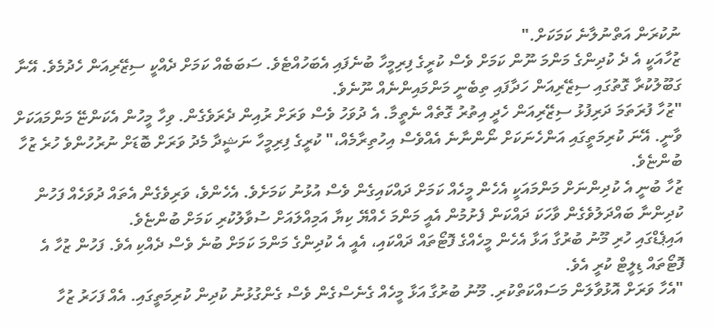ނުކުރަން އަތްނުލާނެ ކަމަކަށް."
ޒުހާއަކީ އެ ދެ ކުދިންގެ މަންމަ ނޫން ކަމަށް ވެސް ކުރީގެ ފިރިމީހާ ބުނެފައި އެބަހުއްޓެވެ. ސަބަބެއް ކަމަށް ދެއްކީ ސިޒޭރިއަން ހެދުމެވެ. އޭނާ ގަބޫލުކުރާ ގޮތުގައި ސިޒޭރިއަން ހަދާފައި ތިބެނީ މަންމައިންނެއް ނޫނެވެ.
"ޒުހާ ފުރަތަމަ ދަރިފުޅު ސިޒޭރިއަން ހެދީ އިތުރު ގޮތެއް ނެތީމާ. އެ ދުވަހު ވެސް ވަރަށް ރުއިން ދެރަވެގެން. ވިހާ މީހުން އެކަންޏޭ މަންމައަކަށް ވާނީ. އޭނަ ކުރިމަތީގައި އަންހެނަކަށް ނޯންނާނެ އެއްވެސް އިހުތިރާމެއް،" ކުރީގެ ފިރިމީހާ ނަޝީދާ މެދު ވަރަށް ބޮޑަށް ނުރުހުންވެ ހުރެ ޒުހާ ބުންޏެވެ.
ޒުހާ ބުނީ އެ ކުދިންނަށް މަންމައަކީ އެހެން މީހެއް ކަމަށް ދައްކައިގެން ވެސް އުޅުނު ކަމަށެވެ. އެހެންވެ، ވަރިވެގެން އެތައް ދުވަހެއް ފަހުން ކުދިންނާ ބައްދަލުވެގެން ވާހަކަ ދައްކަން ފެށުމުން އެއީ މަންމަ ހެއްޔޭ ކިޔާ އަމިއްލައަށް ސުވާލުކުރި ކަމަށް ބުންޏެވެ.
އައިޕެޑްގައި ހުރި މޫނު ބުރުގާ އަޅާ އެހެން މީހެއްގެ ފޮޓޯތައް ދައްކައި، އެއީ އެ ކުދިންގެ މަންމަ ކަމަށް ބުނެ ވެސް ދެއްކި އެވެ. ފަހުން ޒުހާ އެ ފޮޓޯތައް ޑިލީޓް ކުރީ އެވެ.
"އެހާ ވަރަށް އޮޅުވާލަން މަސައްކަތްކުރި. މޫނު ބުރުގާ އަޅާ މީހެއް ގެނެސްގެން ވެސް ގެންގުޅުނު ކުދިން ކުރިމަތީގައި. އެއް ފަހަރު ޒުހާ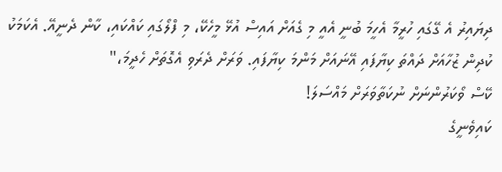ދިޔައިރު އެ ގޭގައި ހުރީމާ އެހީމަ ބުނީ އެއީ މި ގެއަށް އައިސް އުޅޭ މީހެކޭ، މި ފްލޯގައި ކައްކައި، ކާން ދެނީއޭ. އެކަމަކު ކުދިން ޒުހާއަށް ދައްތަ ކިޔާފައި އޭނައަށް މަންމަ ކިޔާފައި. ވަރަށް ދެރަވި އެގޮތަށް ހެދީމަ،"
ކޭސް ވޯކަރުންނަށް ނުކަތާވަރަށް މައްސަލަ!
ކައިވެނީގެ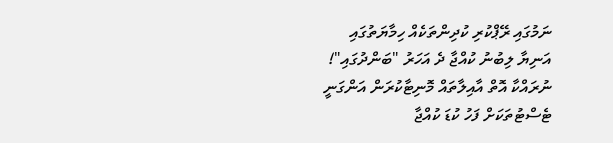ނަމުގައި ރޭޕްކުރި ކުދިންތަކެއް ހިމާޔަތުގައި
އަނިޔާ ލިބުނު ކުއްޖާ ދެ އަހަރު "ބަންދުގައި"!
ނުރައްކާ އޮތް އާއިލާތައް މޮނިޓާކުރަން އަންގަނީ
ޓެސްޓުތަކަށް ފަހު ކުޑަ ކުއްޖާ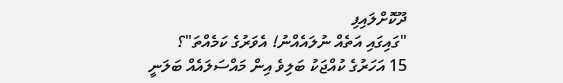ދޫކޮށްލައިފި
"ގައިގައި އަތެއް ނުލައެއްނު! އެވަރުގެ ކަމެއްތަ"؟
15 އަހަރުގެ ކުއްޖަކު ބަލިވެ އިން މައްސަލައެއް ބަލަނީ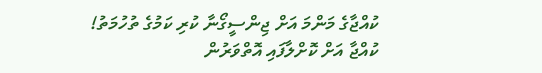ކުއްޖާގެ މަންމަ އަށް ޖިންސީގޯނާ ކުރި ކަމުގެ ތުހުމަތު!
ކުއްޖާ އަށް ކޮށްލާފައި އޮތްވަރުން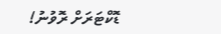ޑޮކްޓަރަށް ރޮވުނު!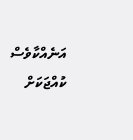އަނެއްކާވެސް ކުއްޖަކަށް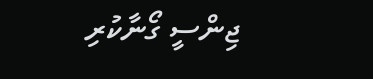ޖިންސީ ގޯނާކުރި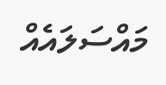މައްސަލައެއް